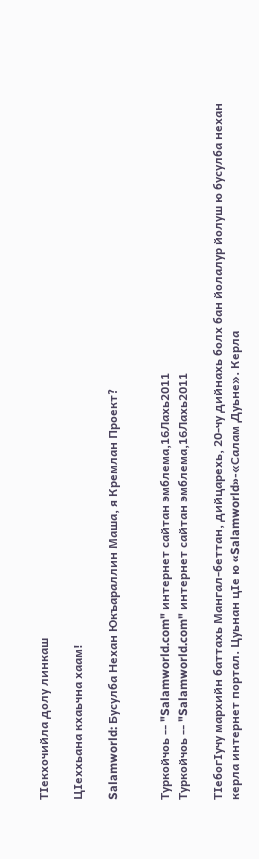ТIекхочийла долу линкаш

ЦIеххьана кхаьчна хаам!

Salamworld: Бусулба Нехан Юкъараллин Маша, я Кремлан Проект?


Туркойчоь -- "Salamworld.com" интернет сайтан эмблема,16Лахь2011
Туркойчоь -- "Salamworld.com" интернет сайтан эмблема,16Лахь2011

ТIебогIучу мархийн баттахь Мангал-беттан, дийцарехь, 20-чу дийнахь болх бан йолалур йолуш ю бусулба нехан керла интернет портал. Цуьнан цIе ю «Salamworld»-«Салам Дуьне». Керла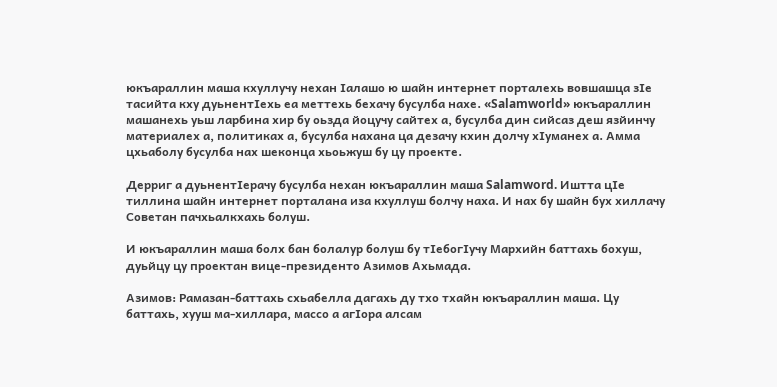юкъараллин маша кхуллучу нехан Iалашо ю шайн интернет порталехь вовшашца зIе тасийта кху дуьнентIехь еа меттехь бехачу бусулба нахе. «Salamworld» юкъараллин машанехь уьш ларбина хир бу оьзда йоцучу сайтех а, бусулба дин сийсаз деш язйинчу материалех а, политиках а, бусулба нахана ца дезачу кхин долчу хIуманех а. Амма цхьаболу бусулба нах шеконца хьоьжуш бу цу проекте.

Дерриг а дуьнентIерачу бусулба нехан юкъараллин маша Salamword. Иштта цIе тиллина шайн интернет порталана иза кхуллуш болчу наха. И нах бу шайн бух хиллачу Советан пачхьалкхахь болуш.

И юкъараллин маша болх бан болалур болуш бу тIебогIучу Мархийн баттахь бохуш, дуьйцу цу проектан вице-президенто Азимов Ахьмада.

Азимов: Рамазан-баттахь схьабелла дагахь ду тхо тхайн юкъараллин маша. Цу баттахь, хууш ма-хиллара, массо а агIора алсам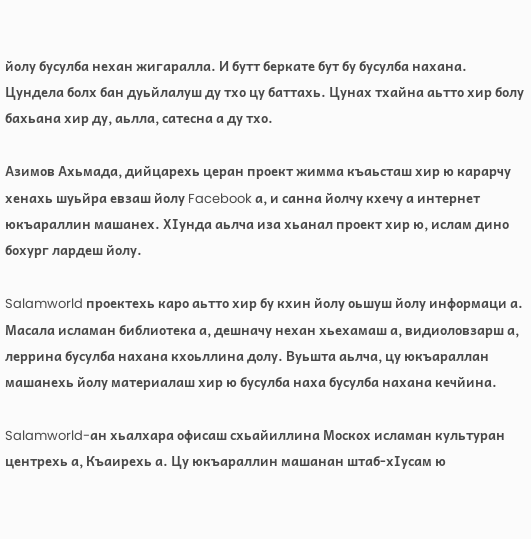йолу бусулба нехан жигаралла. И бутт беркате бут бу бусулба нахана. Цундела болх бан дуьйлалуш ду тхо цу баттахь. Цунах тхайна аьтто хир болу бахьана хир ду, аьлла, сатесна а ду тхо.

Азимов Ахьмада, дийцарехь церан проект жимма къаьсташ хир ю карарчу хенахь шуьйра евзаш йолу Facebook а, и санна йолчу кхечу а интернет юкъараллин машанех. ХIунда аьлча иза хьанал проект хир ю, ислам дино бохург лардеш йолу.

Salamworld проектехь каро аьтто хир бу кхин йолу оьшуш йолу информаци а. Масала исламан библиотека а, дешначу нехан хьехамаш а, видиоловзарш а, леррина бусулба нахана кхоьллина долу. Вуьшта аьлча, цу юкъараллан машанехь йолу материалаш хир ю бусулба наха бусулба нахана кечйина.

Salamworld-ан хьалхара офисаш схьайиллина Москох исламан культуран центрехь а, Къаирехь а. Цу юкъараллин машанан штаб-хIусам ю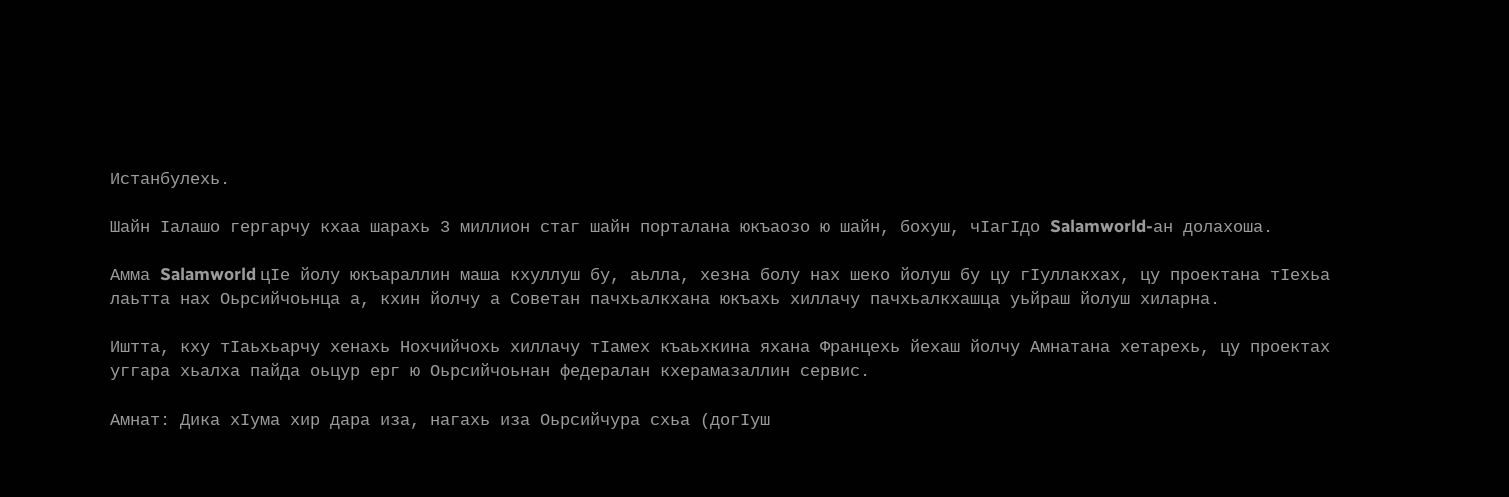Истанбулехь.

Шайн Iалашо гергарчу кхаа шарахь 3 миллион стаг шайн порталана юкъаозо ю шайн, бохуш, чIагIдо Salamworld-ан долахоша.

Амма Salamworld цIе йолу юкъараллин маша кхуллуш бу, аьлла, хезна болу нах шеко йолуш бу цу гIуллакхах, цу проектана тIехьа лаьтта нах Оьрсийчоьнца а, кхин йолчу а Советан пачхьалкхана юкъахь хиллачу пачхьалкхашца уьйраш йолуш хиларна.

Иштта, кху тIаьхьарчу хенахь Нохчийчохь хиллачу тIамех къаьхкина яхана Францехь йехаш йолчу Амнатана хетарехь, цу проектах уггара хьалха пайда оьцур ерг ю Оьрсийчоьнан федералан кхерамазаллин сервис.

Амнат: Дика хIума хир дара иза, нагахь иза Оьрсийчура схьа (догIуш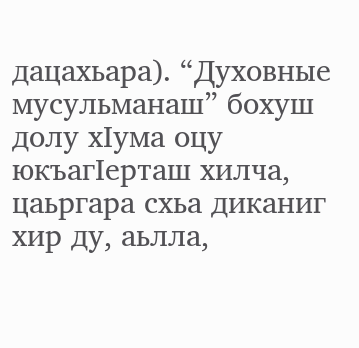дацахьара). “Духовные мусульманаш” бохуш долу хIума оцу юкъагIерташ хилча, цаьргара схьа диканиг хир ду, аьлла,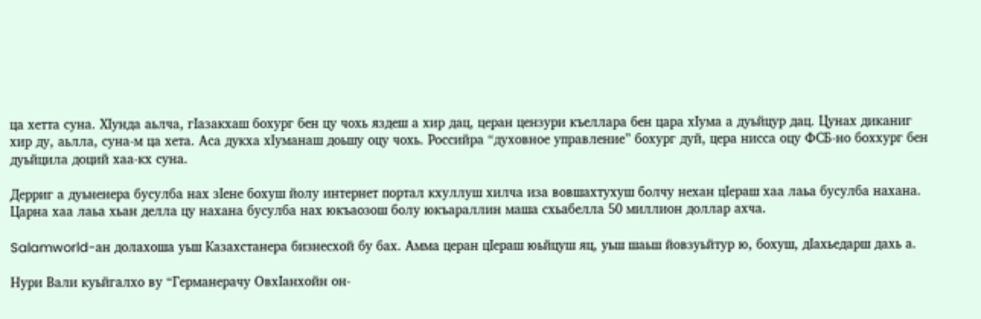ца хетта суна. ХIунда аьлча, гIазакхаш бохург бен цу чохь яздеш а хир дац, церан цензури къеллара бен цара хIума а дуьйцур дац. Цунах диканиг хир ду, аьлла, суна-м ца хета. Аса дукха хIуманаш доьшу оцу чохь. Российра “духовное управление” бохург дуй, цера нисса оцу ФСБ-но боххург бен дуьйцила доций хаа-кх суна.

Дерриг а дуьненера бусулба нах зIене бохуш йолу интернет портал кхуллуш хилча иза вовшахтухуш болчу нехан цIераш хаа лаьа бусулба нахана. Царна хаа лаьа хьан делла цу нахана бусулба нах юкъаозош болу юкъараллин маша схьабелла 50 миллион доллар ахча.

Salamworld-ан долахоша уьш Казахстанера бизнесхой бу бах. Амма церан цIераш юьйцуш яц, уьш шаьш йовзуьйтур ю, бохуш, дIахьедарш дахь а.

Нури Вали куьйгалхо ву “Германерачу ОвхIанхойн он-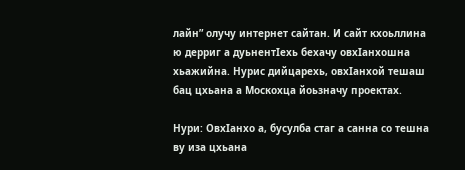лайн” олучу интернет сайтан. И сайт кхоьллина ю дерриг а дуьнентIехь бехачу овхIанхошна хьажийна. Нурис дийцарехь, овхIанхой тешаш бац цхьана а Москохца йоьзначу проектах.

Нури: ОвхIанхо а, бусулба стаг а санна со тешна ву иза цхьана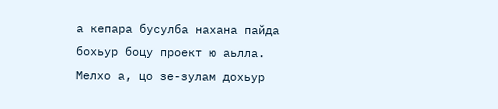а кепара бусулба нахана пайда бохьур боцу проект ю аьлла. Мелхо а, цо зе-зулам дохьур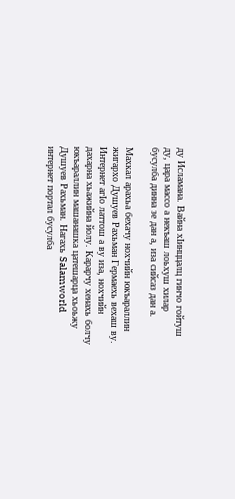ду Исламана. Вайна хIинццалц гинчо гойтуш ду, цара массо а некъаш лоьхуш хилар бусулба динна зе дан а, иза сийсаз дан а.

Махкал арахьа бехачу нохчийн юкъараллин жигархо Душуев Рахьман Гермаехь вехаш ву. Интернет агIо латтош а ву иза, нохчийн дахарна хьажийна йолу. Карарчу хенахь болчу юкъараллин машанашка цатешарца хьоьжу Душуев Рахьман. Нагахь Salamworld интернет портал бусулба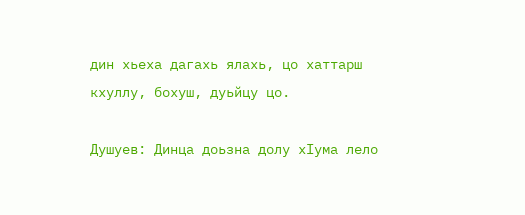дин хьеха дагахь ялахь, цо хаттарш кхуллу, бохуш, дуьйцу цо.

Душуев: Динца доьзна долу хIума лело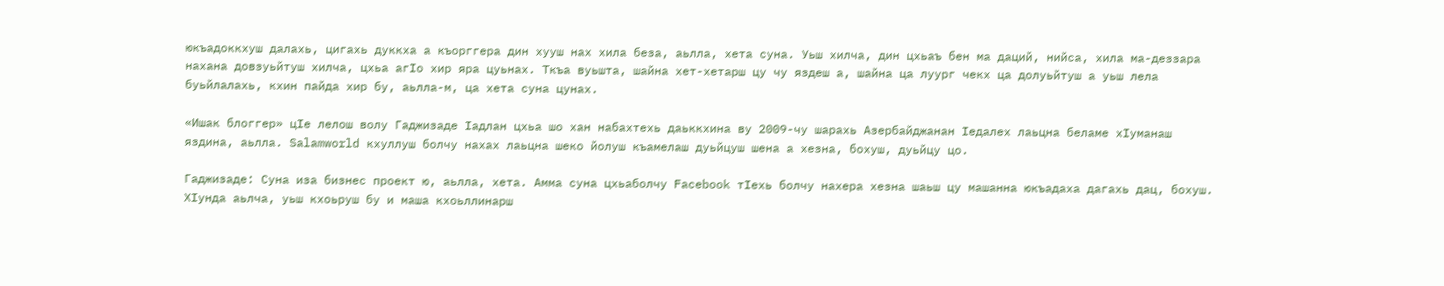юкъадоккхуш далахь, цигахь дуккха а къорггера дин хууш нах хила беза, аьлла, хета суна. Уьш хилча, дин цхьаъ бен ма даций, нийса, хила ма-деззара нахана довзуьйтуш хилча, цхьа агIо хир яра цуьнах. Ткъа вуьшта, шайна хет-хетарш цу чу яздеш а, шайна ца луург чекх ца долуьйтуш а уьш лела буьйлалахь, кхин пайда хир бу, аьлла-м, ца хета суна цунах.

«Ишак блоггер» цIе лелош волу Гаджизаде Iадлан цхьа шо хан набахтехь даьккхина ву 2009-чу шарахь Азербайджанан Iедалех лаьцна беламе хIуманаш яздина, аьлла. Salamworld кхуллуш болчу нахах лаьцна шеко йолуш къамелаш дуьйцуш шена а хезна, бохуш, дуьйцу цо.

Гаджизаде: Суна иза бизнес проект ю, аьлла, хета. Амма суна цхьаболчу Facebook тIехь болчу нахера хезна шаьш цу машанна юкъадаха дагахь дац, бохуш. ХIунда аьлча, уьш кхоьруш бу и маша кхоьллинарш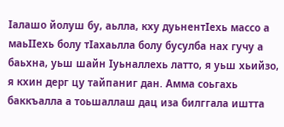Iалашо йолуш бу, аьлла, кху дуьнентIехь массо а маьIIехь болу тIахаьлла болу бусулба нах гучу а баьхна, уьш шайн Iуьналлехь латто, я уьш хьийзо, я кхин дерг цу тайпаниг дан. Амма соьгахь баккъалла а тоьшаллаш дац иза билггала иштта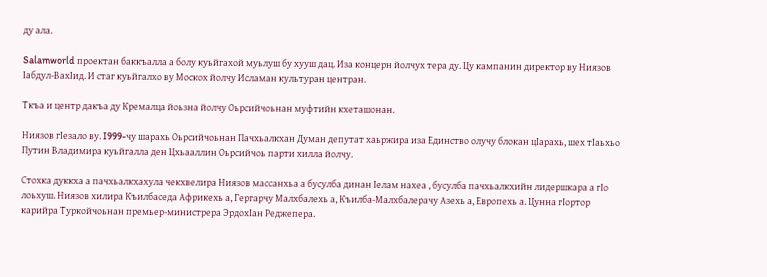ду ала.

Salamworld проектан баккъалла а болу куьйгахой муьлуш бу хууш дац. Иза концерн йолчух тера ду. Цу кампанин директор ву Ниязов Iабдул-ВахIид. И стаг куьйгалхо ву Москох йолчу Исламан культуран центран.

Ткъа и центр дакъа ду Кремалца йоьзна йолчу Оьрсийчоьнан муфтийн кхеташонан.

Ниязов гIезало ву. I999-чу шарахь Оьрсийчоьнан Пачхьалкхан Думан депутат хаьржира иза Единство олучу блокан цIарахь, шех тIаьхьо Путин Владимира куьйгалла ден Цхьааллин Оьрсийчоь парти хилла йолчу.

Стохка дуккха а пачхьалкхахула чекхвелира Ниязов массанхьа а бусулба динан Iелам нахеа , бусулба пачхьалкхийн лидершкара а гIо лоьхуш. Ниязов хилира Къилбаседа Африкехь а, Гергарчу Малхбалехь а, Къилба-Малхбалерачу Азехь а, Европехь а. Цунна гIортор карийра Туркойчоьнан премьер-министрера ЭрдохIан Реджепера.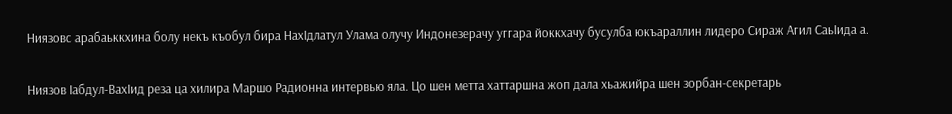Ниязовс арабаьккхина болу некъ къобул бира НахIдлатул Улама олучу Индонезерачу уггара йоккхачу бусулба юкъараллин лидеро Сираж Агил СаьIида а.

Ниязов Iабдул-ВахIид реза ца хилира Маршо Радионна интервью яла. Цо шен метта хаттаршна жоп дала хьажийра шен зорбан-секретарь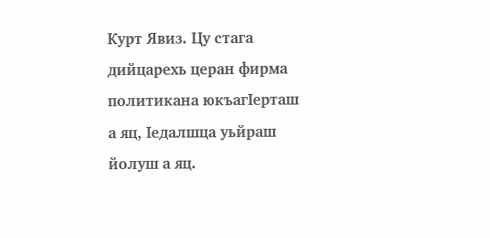Курт Явиз. Цу стага дийцарехь церан фирма политикана юкъагIерташ а яц, Iедалшца уьйраш йолуш а яц.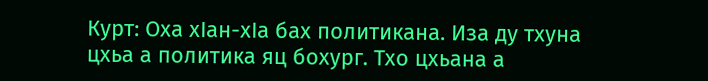Курт: Оха хIан-хIа бах политикана. Иза ду тхуна цхьа а политика яц бохург. Тхо цхьана а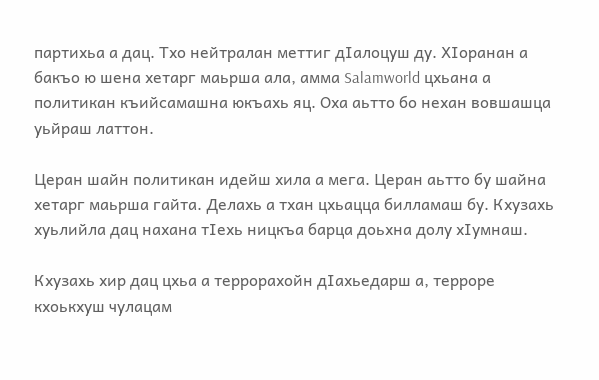партихьа а дац. Тхо нейтралан меттиг дIалоцуш ду. ХIоранан а бакъо ю шена хетарг маьрша ала, амма Salamworld цхьана а политикан къийсамашна юкъахь яц. Оха аьтто бо нехан вовшашца уьйраш латтон.

Церан шайн политикан идейш хила а мега. Церан аьтто бу шайна хетарг маьрша гайта. Делахь а тхан цхьацца билламаш бу. Кхузахь хуьлийла дац нахана тIехь ницкъа барца доьхна долу хIумнаш.

Кхузахь хир дац цхьа а террорахойн дIахьедарш а, терроре кхоькхуш чулацам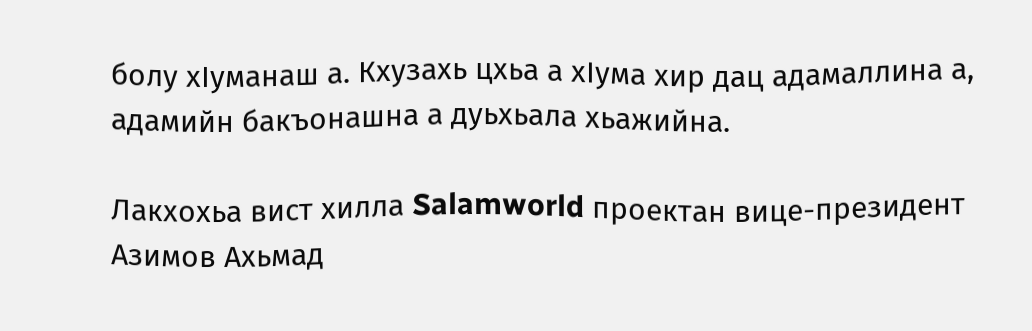болу хIуманаш а. Кхузахь цхьа а хIума хир дац адамаллина а, адамийн бакъонашна а дуьхьала хьажийна.

Лакхохьа вист хилла Salamworld проектан вице-президент Азимов Ахьмад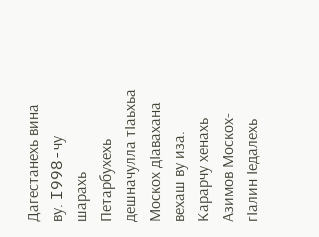Дагестанехь вина ву. I998-чу шарахь Петарбухехь дешначулла тIаьхьа Москох дIавахана вехаш ву иза. Карарчу хенахь Азимов Москох-гIалин Iедалехь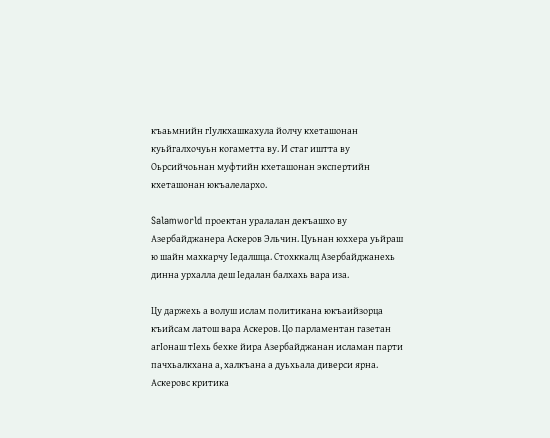къаьмнийн гIулкхашкахула йолчу кхеташонан куьйгалхочуьн когаметта ву. И стаг иштта ву Оьрсийчоьнан муфтийн кхеташонан экспертийн кхеташонан юкъалелархо.

Salamworld проектан уралалан декъашхо ву Азербайджанера Аскеров Эльчин. Цуьнан юххера уьйраш ю шайн махкарчу Iедалшца. Стохккалц Азербайджанехь динна урхалла деш Iедалан балхахь вара иза.

Цу даржехь а волуш ислам политикана юкъаийзорца къийсам латош вара Аскеров. Цо парламентан газетан агIонаш тIехь бехке йира Азербайджанан исламан парти пачхьалкхана а, халкъана а дуьхьала диверси ярна. Аскеровс критика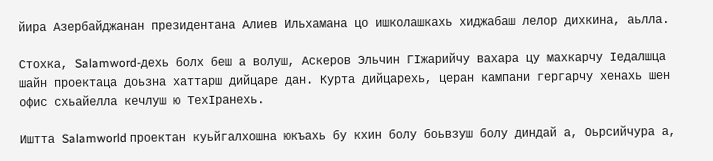йира Азербайджанан президентана Алиев Ильхамана цо ишколашкахь хиджабаш лелор дихкина, аьлла.

Стохка, Salamword-дехь болх беш а волуш, Аскеров Эльчин ГIжарийчу вахара цу махкарчу Iедалшца шайн проектаца доьзна хаттарш дийцаре дан. Курта дийцарехь, церан кампани гергарчу хенахь шен офис схьайелла кечлуш ю ТехIранехь.

Иштта Salamworld проектан куьйгалхошна юкъахь бу кхин болу боьвзуш болу диндай а, Оьрсийчура а,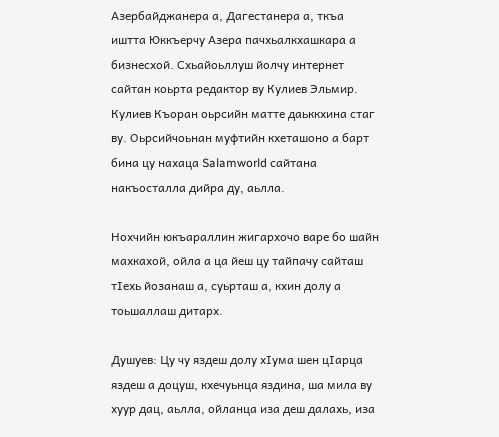Азербайджанера а, Дагестанера а, ткъа иштта Юккъерчу Азера пачхьалкхашкара а бизнесхой. Схьайоьллуш йолчу интернет сайтан коьрта редактор ву Кулиев Эльмир. Кулиев Къоран оьрсийн матте даьккхина стаг ву. Оьрсийчоьнан муфтийн кхеташоно а барт бина цу нахаца Salamworld сайтана накъосталла дийра ду, аьлла.

Нохчийн юкъараллин жигархочо варе бо шайн махкахой, ойла а ца йеш цу тайпачу сайташ тIехь йозанаш а, суьрташ а, кхин долу а тоьшаллаш дитарх.

Душуев: Цу чу яздеш долу хIума шен цIарца яздеш а доцуш, кхечуьнца яздина, ша мила ву хуур дац, аьлла, ойланца иза деш далахь, иза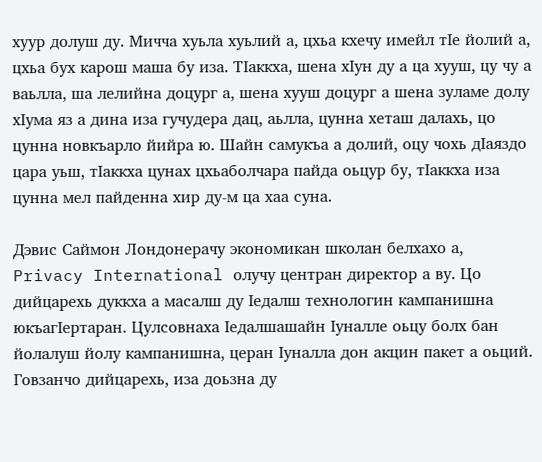хуур долуш ду. Мичча хуьла хуьлий а, цхьа кхечу имейл тIе йолий а, цхьа бух карош маша бу иза. ТIаккха, шена хIун ду а ца хууш, цу чу а ваьлла, ша лелийна доцург а, шена хууш доцург а шена зуламе долу хIума яз а дина иза гучудера дац, аьлла, цунна хеташ далахь, цо цунна новкъарло йийра ю. Шайн самукъа а долий, оцу чохь дIаяздо цара уьш, тIаккха цунах цхьаболчара пайда оьцур бу, тIаккха иза цунна мел пайденна хир ду-м ца хаа суна.

Дэвис Саймон Лондонерачу экономикан школан белхахо а, Privacy International олучу центран директор а ву. Цо дийцарехь дуккха а масалш ду Iедалш технологин кампанишна юкъагIертаран. Цулсовнаха Iедалшашайн Iуналле оьцу болх бан йолалуш йолу кампанишна, церан Iуналла дон акцин пакет а оьций. Говзанчо дийцарехь, иза доьзна ду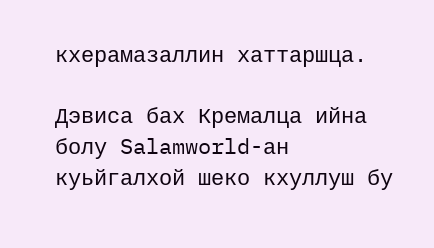кхерамазаллин хаттаршца.

Дэвиса бах Кремалца ийна болу Salamworld-ан куьйгалхой шеко кхуллуш бу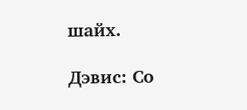шайх.

Дэвис: Со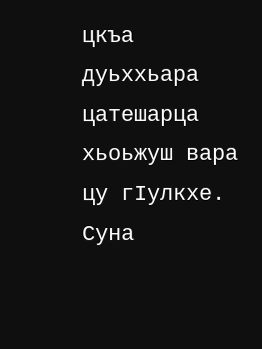цкъа дуьххьара цатешарца хьоьжуш вара цу гIулкхе. Суна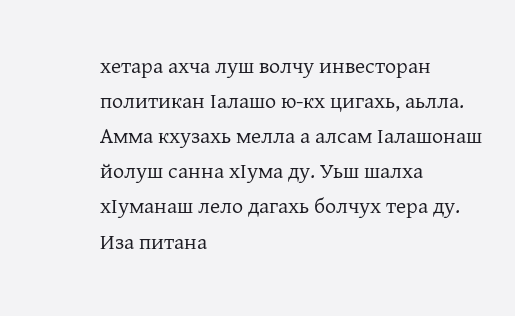хетара ахча луш волчу инвесторан политикан Iалашо ю-кх цигахь, аьлла. Амма кхузахь мелла а алсам Iалашонаш йолуш санна хIума ду. Уьш шалха хIуманаш лело дагахь болчух тера ду. Иза питана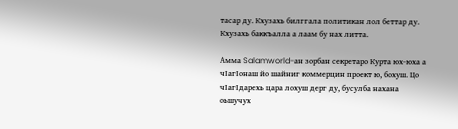тасар ду. Кхузахь билггала политикан лол беттар ду. Кхузахь баккъалла а лаам бу нах литта.

Амма Salamworld-ан зорбан секретаро Курта юх-юха а чIагIонаш йо шайниг коммерцин проект ю, бохуш. Цо чIагIдарехь цара лохуш дерг ду, бусулба нахана оьшучух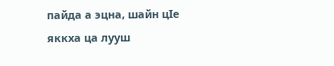пайда а эцна, шайн цIе яккха ца лууш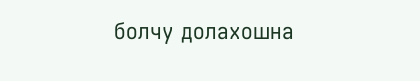болчу долахошна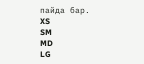пайда бар.
XS
SM
MD
LG